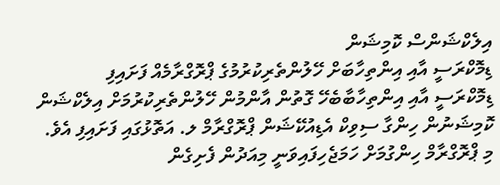އިލެކްޝަންސް ކޮމިޝަން
ޑިމޮކްރަސީ އާއި އިންތިހާބަށް ހޭލުންތެރިކުރުމުގެ ޕްރޮގްރާމެއް ފަށައިފި
ޑިމޮކްރަސީ އާއި އިންތިހާބާބެހޭ ގޮތުން އާންމުން ހޭލުންތެރިކުރުމަށް އިލެކްޝަން ކޮމިޝަނުން ހިންގާ ސިވިކް އެޑިއުކޭޝަން ޕްރޮގްރާމް ލ. އަތޮޅުގައި ފަށައިފި އެވެ. މި ޕްރޮގްރާމް ހިންގުމަށް ހަމަޖެހިފައިވަނީ މިއަދުން ފެށިގެން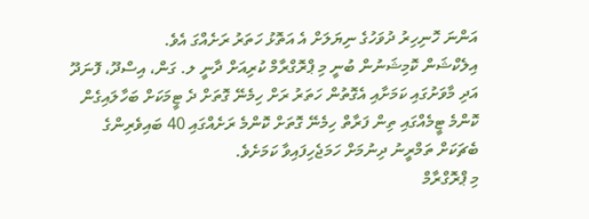އަންނަ ހޮނިހިރު ދުވަހުގެ ނިޔަލަށް އެ އަތޮޅު ހަތަރު ރަށެއްގަ އެވެ.
އިލެކްޝަން ކޮމިޝަނުން ބުނީ މި ޕްރޮގްރާމް ކުރިއަށް ދާނީ ލ. ގަން، އިސްދޫ، ފޮނަދޫ އަދި މާވަށުގައި ކަމަށާއި އެގޮތުން ހަތަރު ރަށް ހިމެނޭ ގޮތަށް ދެ ޓީމަކަށް ބަހާލައިގެން ކޮންމެ ޓީމެއްގައި ތިން ފަރާތް ހިމެނޭ ގޮތަށް ކޮންމެ ރަށެއްގައި 40 ބައިވެރިންގެ ބެޗަކަށް ތަމްރީނު ދިނުމަށް ހަމަޖެހިފައިވާ ކަމަށެވެ.
މި ޕްރޮގްރާމް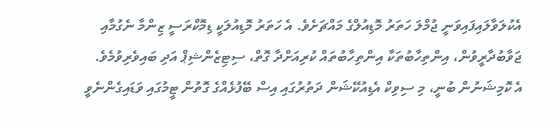އެކުލަވާލައިފައިވަނީ ޖުމްލަ ހަތަރު މޮޑިއުލްގެ މައްޗަށެވެ. އެ ހަތަރު މޮޑިއުލަކީ ޑިމޮކްރަސީ ޒިންމާ ނެގުމާއި ޖަވާބުދާރީވުން، އިންތިހާބުތަކާ އިންތިހާބުތައް ކުރިއަށްދާ ގޮތް، ސިޓިޒެންޝިޕް އަދި ބައިވެރިވުމެވެ.
އެ ކޮމިޝަނުން ބުނީ، މި ސިވިކް އެޑިއުކޭޝަން ދަތުރުގައި އިސް ބޭފުޅެއްގެ ގޮތުން ޓީމުގައި ވަޑައިގެންނެވީ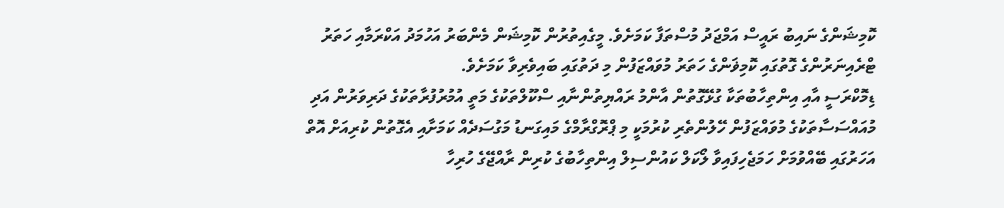ކޮމިޝަންގެ ނައިބު ރައީސް އަމްޖަދު މުސްތަފާ ކަމަށެވެ. މީގެއިތުރުން ކޮމިޝަން މެންބަރު އަހުމަދު އަކްރަމާއި ހަތަރު ޓްރެއިނަރުންގެ ގޮތުގައި ކޮމިޥަންގެ ހަތަރު މުވައްޒަފުން މި ދަތުގައި ބައިވެރިވާ ކަމަށެވެ.
ޑިމޮކްރަސީ އާއި އިންތިހާބުތަކާ ގުޅޭގޮތުން އާންމު ރައްޔިތުންނާއި ސްކޫލްތަކުގެ މަތީ އުމުރުފުރާތަކުގެ ދަރިވަރުން އަދި މުއައްސަސާތަކުގެ މުވައްޒަފުން ހޭލުންތެރި ކުރުމަކީ މި ޕްރޮގްރާމްގެ މައިގަނޑު މަގުސަދެއް ކަމަށާއި އެގޮތުން ކުރިއަށް އޮތް އަހަރުގައި ބޭއްވުމަށް ހަމަޖެހިފައިވާ ލޯކަލް ކައުންސިލް އިންތިހާބުގެ ކުރިން ރާއްޖޭގެ ހުރިހާ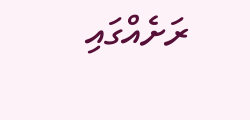ރަށެއްގައި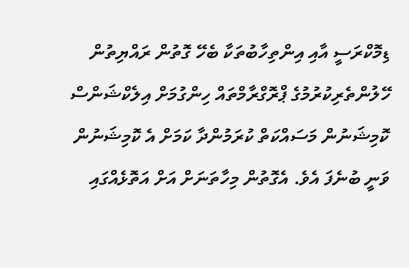ޑިމޮކްރަސީ އާއި އިންތިހާބުތަކާ ބެހޭ ގޮތުން ރައްޔިތުން ހޭލުންތެރިކުރުމުގެ ޕްރޮގްރާމްތައް ހިންގުމަށް އިލެކްޝަންސް ކޮމިޝަނުން މަސައްކަތް ކުރަމުންދާ ކަމަށް އެ ކޮމިޝަނުން ވަނީ ބުނެފަ އެވެ. އެގޮތުން މިހާތަނަށް އަށް އަތޮޅެއްގައި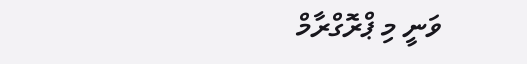ވަނީ މި ޕްރޮގްރާމް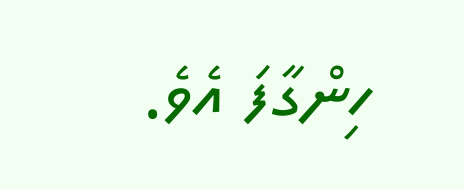ހިންގާފަ އެވެ.